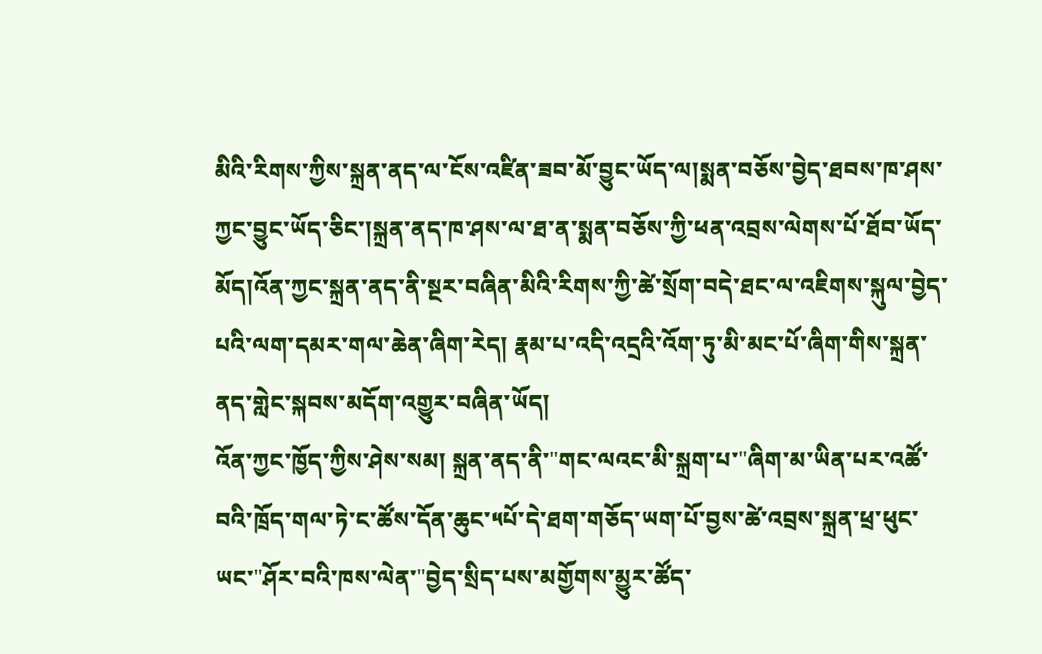མིའི་རིགས་ཀྱིས་སྐྲན་ནད་ལ་ངོས་འཛིན་ཟབ་མོ་བྱུང་ཡོད་ལ།སྨན་བཅོས་བྱེད་ཐབས་ཁ་ཤས་ཀྱང་བྱུང་ཡོད་ཅིང་།སྐྲན་ནད་ཁ་ཤས་ལ་ཐ་ན་སྨན་བཅོས་ཀྱི་ཕན་འབྲས་ལེགས་པོ་ཐོབ་ཡོད་མོད།འོན་ཀྱང་སྐྲན་ནད་ནི་སྔར་བཞིན་མིའི་རིགས་ཀྱི་ཚེ་སྲོག་བདེ་ཐང་ལ་འཇིགས་སྐུལ་བྱེད་པའི་ལག་དམར་གལ་ཆེན་ཞིག་རེད། རྣམ་པ་འདི་འདྲའི་འོག་ཏུ་མི་མང་པོ་ཞིག་གིས་སྐྲན་ནད་གླེང་སྐབས་མདོག་འགྱུར་བཞིན་ཡོད།
འོན་ཀྱང་ཁྱོད་ཀྱིས་ཤེས་སམ། སྐྲན་ནད་ནི་"གང་ལའང་མི་སྐྲག་པ་"ཞིག་མ་ཡིན་པར་འཚོ་བའི་ཁྲོད་གལ་ཏེ་ང་ཚོས་དོན་ཆུང་༥པོ་དེ་ཐག་གཅོད་ཡག་པོ་བྱས་ཚེ་འབྲས་སྐྲན་ཕྲ་ཕུང་ཡང་"ཤོར་བའི་ཁས་ལེན་"བྱེད་སྲིད་པས་མགྱོགས་མྱུར་ཚོད་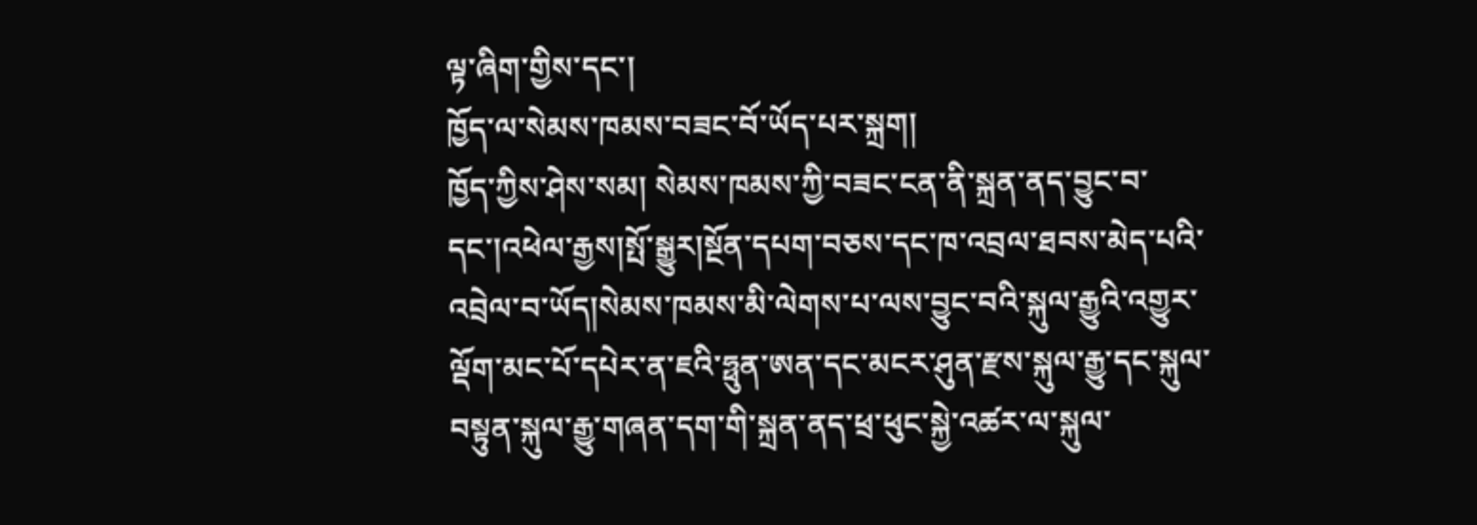ལྟ་ཞིག་གྱིས་དང་།
ཁྱོད་ལ་སེམས་ཁམས་བཟང་བོ་ཡོད་པར་སྐྲག།
ཁྱོད་ཀྱིས་ཤེས་སམ། སེམས་ཁམས་ཀྱི་བཟང་ངན་ནི་སྐྲན་ནད་བྱུང་བ་དང་།འཕེལ་རྒྱས།སྤོ་སྒྱུར།སྔོན་དཔག་བཅས་དང་ཁ་འབྲལ་ཐབས་མེད་པའི་འབྲེལ་བ་ཡོད།སེམས་ཁམས་མི་ལེགས་པ་ལས་བྱུང་བའི་སྐུལ་རྒྱུའི་འགྱུར་ལྡོག་མང་པོ་དཔེར་ན་ཇའི་ཧྥུན་ཨན་དང་མངར་ཤུན་རྫས་སྐུལ་རྒྱུ་དང་སྐུལ་བསྟུན་སྐུལ་རྒྱུ་གཞན་དག་གི་སྐྲན་ནད་ཕྲ་ཕུང་སྐྱེ་འཚར་ལ་སྐུལ་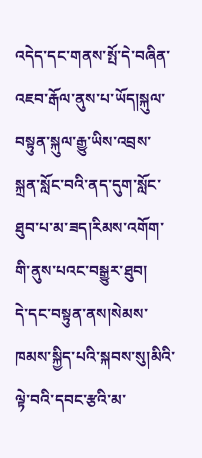འདེད་དང་གནས་སྤོ་དེ་བཞིན་འཇབ་རྒོལ་ནུས་པ་ཡོད།སྐུལ་བསྟུན་སྐུལ་རྒྱུ་ཡིས་འབྲས་སྐྲན་སློང་བའི་ནད་དུག་སློང་ཐུབ་པ་མ་ཟད།རིམས་འགོག་གི་ནུས་པའང་བསྒྱུར་ཐུབ།
དེ་དང་བསྟུན་ནས།སེམས་ཁམས་སྐྱིད་པའི་སྐབས་སུ།མིའི་ལྟེ་བའི་དབང་རྩའི་མ་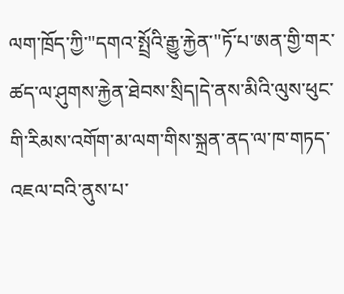ལག་ཁྲོད་ཀྱི་"དགའ་སྤྲོའི་རྒྱུ་རྐྱེན་"ཏོ་པ་ཨན་གྱི་གར་ཚད་ལ་ཤུགས་རྐྱེན་ཐེབས་སྲིད།དེ་ནས་མིའི་ལུས་ཕུང་གི་རིམས་འགོག་མ་ལག་གིས་སྐྲན་ནད་ལ་ཁ་གཏད་འཇལ་བའི་ནུས་པ་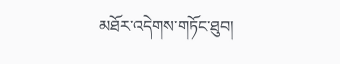མཐོར་འདེགས་གཏོང་ཐུབ།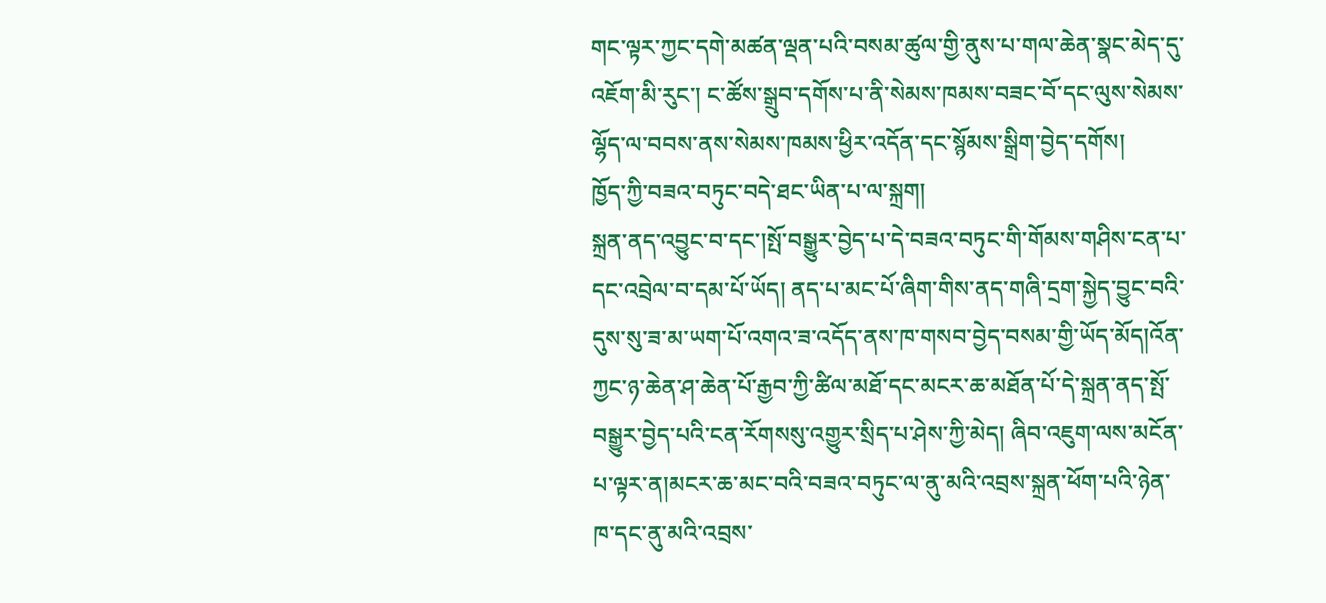གང་ལྟར་ཀྱང་དགེ་མཚན་ལྡན་པའི་བསམ་ཚུལ་གྱི་ནུས་པ་གལ་ཆེན་སྣང་མེད་དུ་འཇོག་མི་རུང་། ང་ཚོས་སྒྲུབ་དགོས་པ་ནི་སེམས་ཁམས་བཟང་བོ་དང་ལུས་སེམས་ལྷོད་ལ་བབས་ནས་སེམས་ཁམས་ཕྱིར་འདོན་དང་སྙོམས་སྒྲིག་བྱེད་དགོས།
ཁྱོད་ཀྱི་བཟའ་བཏུང་བདེ་ཐང་ཡིན་པ་ལ་སྐྲག།
སྐྲན་ནད་འབྱུང་བ་དང་།སྤོ་བསྒྱུར་བྱེད་པ་དེ་བཟའ་བཏུང་གི་གོམས་གཤིས་ངན་པ་དང་འབྲེལ་བ་དམ་པོ་ཡོད། ནད་པ་མང་པོ་ཞིག་གིས་ནད་གཞི་དྲག་སྐྱེད་བྱུང་བའི་དུས་སུ་ཟ་མ་ཡག་པོ་འགའ་ཟ་འདོད་ནས་ཁ་གསབ་བྱེད་བསམ་གྱི་ཡོད་མོད།འོན་ཀྱང་ཉ་ཆེན་ཤ་ཆེན་པོ་རྒྱབ་ཀྱི་ཚིལ་མཐོ་དང་མངར་ཆ་མཐོན་པོ་དེ་སྐྲན་ནད་སྤོ་བསྒྱུར་བྱེད་པའི་ངན་རོགསསུ་འགྱུར་སྲིད་པ་ཤེས་ཀྱི་མེད། ཞིབ་འཇུག་ལས་མངོན་པ་ལྟར་ན།མངར་ཆ་མང་བའི་བཟའ་བཏུང་ལ་ནུ་མའི་འབྲས་སྐྲན་ཕོག་པའི་ཉེན་ཁ་དང་ནུ་མའི་འབྲས་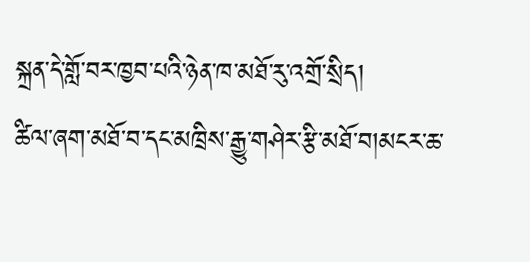སྐྲན་དེ་གློ་བར་ཁྱབ་པའི་ཉེན་ཁ་མཐོ་རུ་འགྲོ་སྲིད།
ཚིལ་ཞག་མཐོ་བ་དང་མཁྲིས་རྒྱུ་གཤེར་རྩི་མཐོ་བ།མངར་ཆ་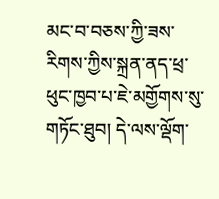མང་བ་བཅས་ཀྱི་ཟས་རིགས་ཀྱིས་སྐྲན་ནད་ཕྲ་ཕུང་ཁྱབ་པ་ཇེ་མགྱོགས་སུ་གཏོང་ཐུབ། དེ་ལས་ལྡོག་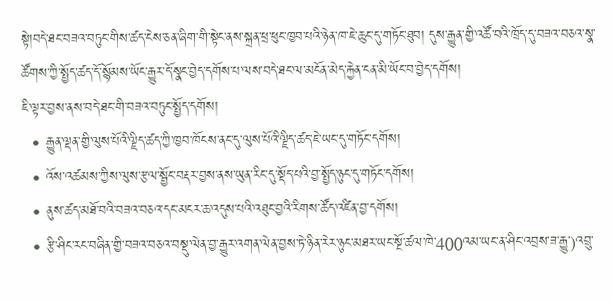སྟེ།བདེ་ཐང་བཟའ་བཏུང་གིས་ཚད་ངེས་ཅན་ཞིག་གི་སྟེང་ནས་སྐྲན་ཕྲ་ཕུང་ཁྱབ་པའི་ཉེན་ཁ་ཇེ་ཆུང་དུ་གཏོང་ཐུབ། དུས་རྒྱུན་གྱི་འཚོ་བའི་ཁྲོད་དུ་བཟའ་བཅའ་སྣ་ཚོགས་ཀྱི་སྤྱོད་ཚད་དོ་སྙོམས་ཡོང་རྒྱུར་དོ་སྣང་བྱེད་དགོས་པ་ལས་བདེ་ཐང་ལ་མངོན་མེད་རྐྱེན་ངན་མི་ཡོང་བ་བྱེད་དགོས།
ཇི་ལྟར་བྱས་ནས་བདེ་ཐང་གི་བཟའ་བཏུང་སྤྱོད་དགོས།
  • རྒྱུན་ལྡན་གྱི་ལུས་པོའི་ལྗིད་ཚད་ཀྱི་ཁྱབ་ཁོངས་ནང་དུ་ལུས་པོའི་ལྗིད་ཚད་ཇེ་ཡང་དུ་གཏོང་དགོས།
  • འོས་འཚམས་ཀྱིས་ལུས་རྩལ་སྦྱོང་བརྡར་བྱས་ནས་ཡུན་རིང་དུ་སྡོད་པའི་བྱ་སྤྱོད་ཉུང་དུ་གཏོང་དགོས།
  • ནུས་ཚད་མཐོ་བའི་བཟའ་བཅའ་དང་མངར་ཆ་འདུས་པའི་འཐུང་བྱའི་རིགས་ཚོད་འཛིན་བྱ་དགོས།
  • རྩི་ཤིང་རང་བཞིན་གྱི་བཟའ་བཅའ་བསྡུ་ལེན་བྱ་རྒྱུར་འགན་ལེན་བྱས་ཏེ་ཉིན་རེར་ཉུང་མཐར་ཡང་སྔོ་ཚལ་ཁེ་400འམ་ཡང་ན་ཤིང་འབྲས་ཟ་རྒྱུ་)འབྲུ་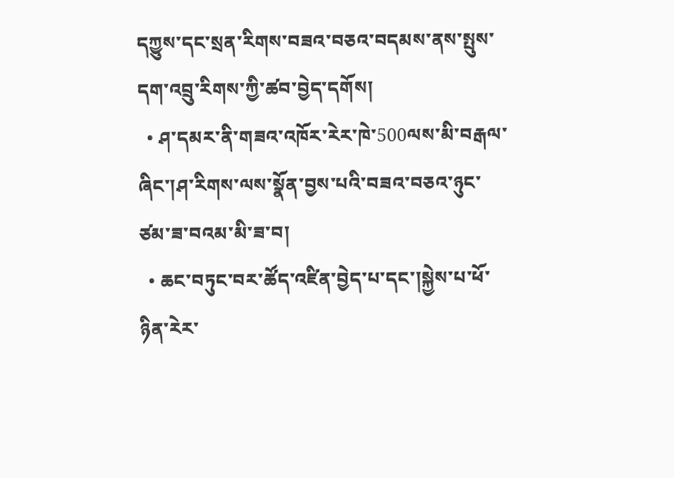དཀྱུས་དང་སྲན་རིགས་བཟའ་བཅའ་བདམས་ནས་སྤུས་དག་འབྲུ་རིགས་ཀྱི་ཚབ་བྱེད་དགོས།
  • ཤ་དམར་ནི་གཟའ་འཁོར་རེར་ཁེ་500ལས་མི་བརྒལ་ཞིང་།ཤ་རིགས་ལས་སྣོན་བྱས་པའི་བཟའ་བཅའ་ཉུང་ཙམ་ཟ་བའམ་མི་ཟ་བ།
  • ཆང་བཏུང་བར་ཚོད་འཛིན་བྱེད་པ་དང་།སྐྱེས་པ་ཕོ་ཉིན་རེར་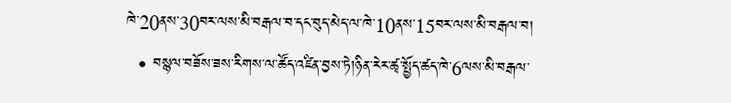ཁེ་20ནས་30བར་ལས་མི་བརྒལ་བ་དང་བུད་མེད་ལ་ཁེ་10ནས་15བར་ལས་མི་བརྒལ་བ།
  • བསྙལ་བཟོས་ཟས་རིགས་ལ་ཚོད་འཛིན་བྱས་ཏེ།ཉིན་རེར་ཚྭ་སྤྱོད་ཚད་ཁེ་6ལས་མི་བརྒལ་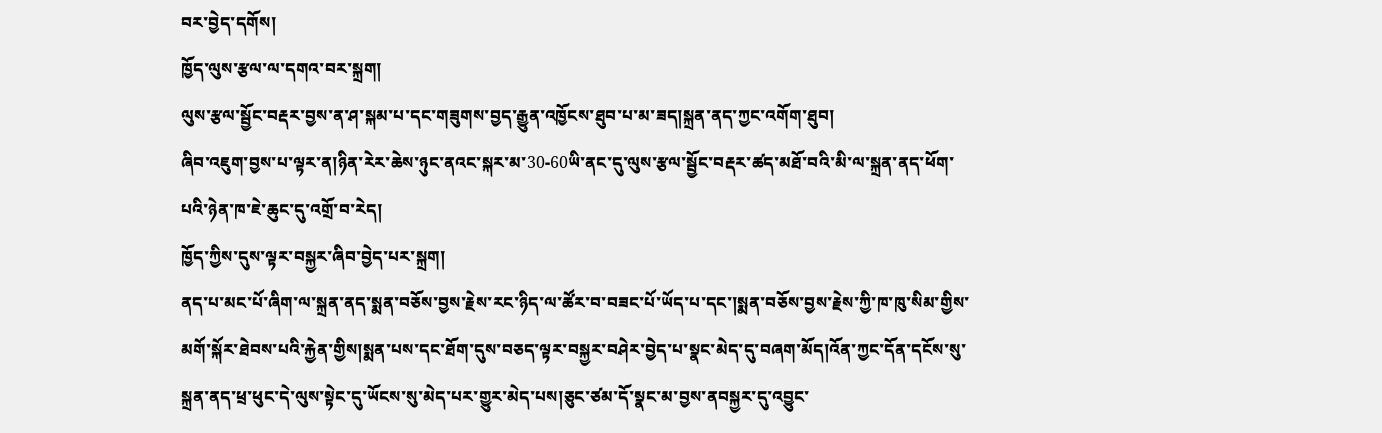བར་བྱེད་དགོས།
ཁྱོད་ལུས་རྩལ་ལ་དགའ་བར་སྐྲག།
ལུས་རྩལ་སྦྱོང་བརྡར་བྱས་ན་ཤ་སྐམ་པ་དང་གཟུགས་བྱད་རྒྱུན་འཁྱོངས་ཐུབ་པ་མ་ཟད།སྐྲན་ནད་ཀྱང་འགོག་ཐུབ།
ཞིབ་འཇུག་བྱས་པ་ལྟར་ན།ཉིན་རེར་ཆེས་ཉུང་ནའང་སྐར་མ་30-60ཡི་ནང་དུ་ལུས་རྩལ་སྦྱོང་བརྡར་ཚད་མཐོ་བའི་མི་ལ་སྐྲན་ནད་ཕོག་པའི་ཉེན་ཁ་ཇེ་ཆུང་དུ་འགྲོ་བ་རེད།
ཁྱོད་ཀྱིས་དུས་ལྟར་བསྐྱར་ཞིབ་བྱེད་པར་སྐྲག།
ནད་པ་མང་པོ་ཞིག་ལ་སྐྲན་ནད་སྨན་བཅོས་བྱས་རྗེས་རང་ཉིད་ལ་ཚོར་བ་བཟང་པོ་ཡོད་པ་དང་།སྨན་བཅོས་བྱས་རྗེས་ཀྱི་ཁ་ཁུ་སིམ་གྱིས་མགོ་སྐོར་ཐེབས་པའི་རྐྱེན་གྱིས།སྨན་པས་དང་ཐོག་དུས་བཅད་ལྟར་བསྐྱར་བཤེར་བྱེད་པ་སྣང་མེད་དུ་བཞག་མོད།འོན་ཀྱང་དོན་དངོས་སུ་སྐྲན་ནད་ཕྲ་ཕུང་དེ་ལུས་སྟེང་དུ་ཡོངས་སུ་མེད་པར་གྱུར་མེད་པས།ཅུང་ཙམ་དོ་སྣང་མ་བྱས་ནབསྐྱར་དུ་འབྱུང་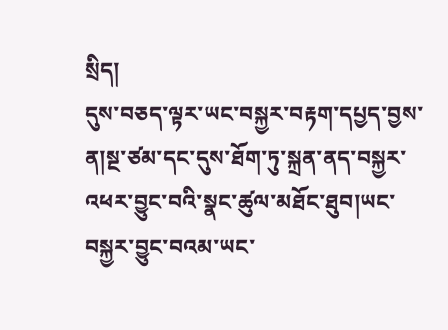སྲིད།
དུས་བཅད་ལྟར་ཡང་བསྐྱར་བརྟག་དཔྱད་བྱས་ན།སྔ་ཙམ་དང་དུས་ཐོག་ཏུ་སྐྲན་ནད་བསྐྱར་འཕར་བྱུང་བའི་སྣང་ཚུལ་མཐོང་ཐུབ།ཡང་བསྐྱར་བྱུང་བའམ་ཡང་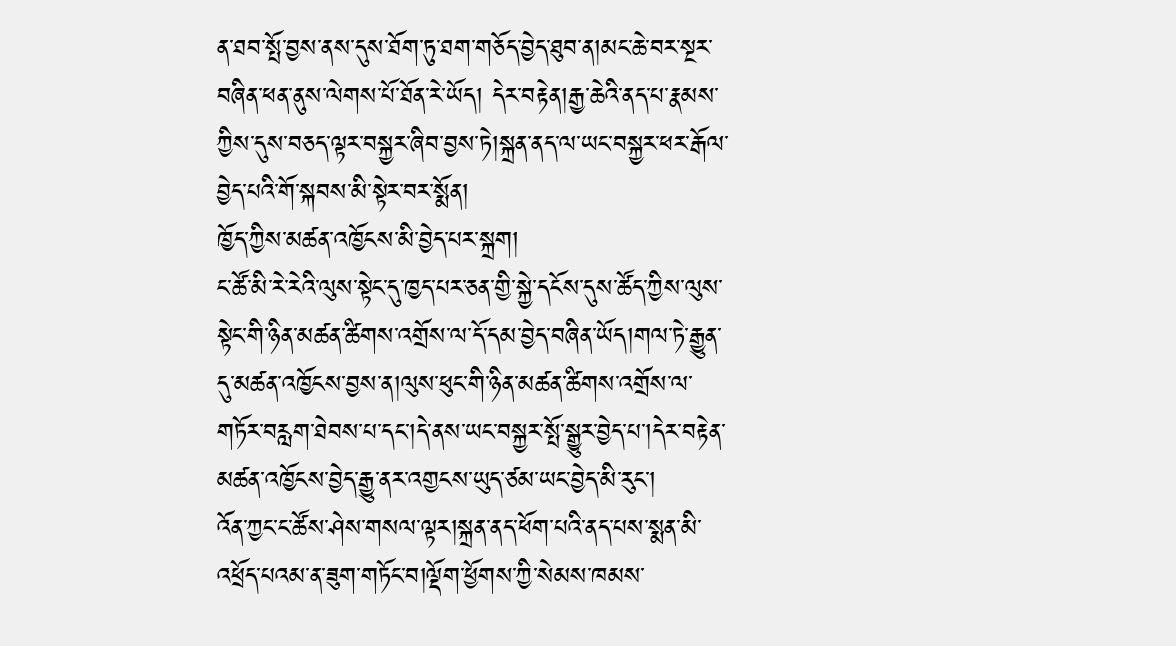ན་ཐབ་སྤོ་བྱས་ནས་དུས་ཐོག་ཏུ་ཐག་གཅོད་བྱེད་ཐུབ་ན།མང་ཆེ་བར་སྔར་བཞིན་ཕན་ནུས་ལེགས་པོ་ཐོན་རེ་ཡོད། དེར་བརྟེན།རྒྱ་ཆེའི་ནད་པ་རྣམས་ཀྱིས་དུས་བཅད་ལྟར་བསྐྱར་ཞིབ་བྱས་ཏེ།སྐྲན་ནད་ལ་ཡང་བསྐྱར་ཕར་རྒོལ་བྱེད་པའི་གོ་སྐབས་མི་སྟེར་བར་སྨོན།
ཁྱོད་ཀྱིས་མཚན་འཁྱོངས་མི་བྱེད་པར་སྐྲག།
ང་ཚོ་མི་རེ་རེའི་ལུས་སྟེང་དུ་ཁྱད་པར་ཅན་གྱི་སྐྱེ་དངོས་དུས་ཚོད་ཀྱིས་ལུས་སྟེང་གི་ཉིན་མཚན་ཚིགས་འགྲོས་ལ་དོ་དམ་བྱེད་བཞིན་ཡོད།གལ་ཏེ་རྒྱུན་དུ་མཚན་འཁྱོངས་བྱས་ན།ལུས་ཕུང་གི་ཉིན་མཚན་ཚིགས་འགྲོས་ལ་གཏོར་བརླག་ཐེབས་པ་དང་།དེ་ནས་ཡང་བསྐྱར་སྤོ་སྒྱུར་བྱེད་པ་།དེར་བརྟེན་མཚན་འཁྱོངས་བྱེད་རྒྱུ་ནར་འགྱངས་ཡུད་ཙམ་ཡང་བྱེད་མི་རུང་།
འོན་ཀྱང་ང་ཚོས་ཤེས་གསལ་ལྟར།སྐྲན་ནད་ཕོག་པའི་ནད་པས་སྨན་མི་འཕྲོད་པའམ་ན་ཟུག་གཏོང་བ།ལྡོག་ཕྱོགས་ཀྱི་སེམས་ཁམས་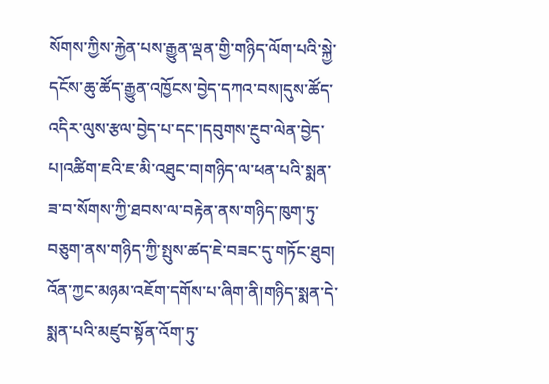སོགས་ཀྱིས་རྐྱེན་པས་རྒྱུན་ལྡན་གྱི་གཉིད་ལོག་པའི་སྐྱེ་དངོས་ཆུ་ཚོད་རྒྱུན་འཁྱོངས་བྱེད་དཀའ་བས།དུས་ཚོད་འདིར་ལུས་རྩལ་བྱེད་པ་དང་།དབུགས་རྔུབ་ལེན་བྱེད་པ།འཚིག་ཇའི་ཇ་མི་འཐུང་བ།གཉིད་ལ་ཕན་པའི་སྨན་ཟ་བ་སོགས་ཀྱི་ཐབས་ལ་བརྟེན་ནས་གཉིད་ཁུག་ཏུ་བཅུག་ནས་གཉིད་ཀྱི་སྤུས་ཚད་ཇེ་བཟང་དུ་གཏོང་ཐུབ།
འོན་ཀྱང་མཉམ་འཇོག་དགོས་པ་ཞིག་ནི།གཉིད་སྨན་དེ་སྨན་པའི་མཛུབ་སྟོན་འོག་ཏུ་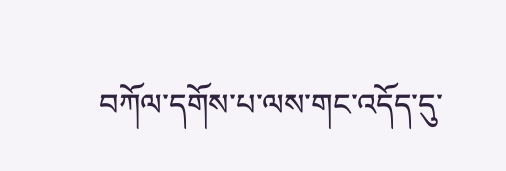བཀོལ་དགོས་པ་ལས་གང་འདོད་དུ་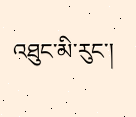འཐུང་མི་རུང་།